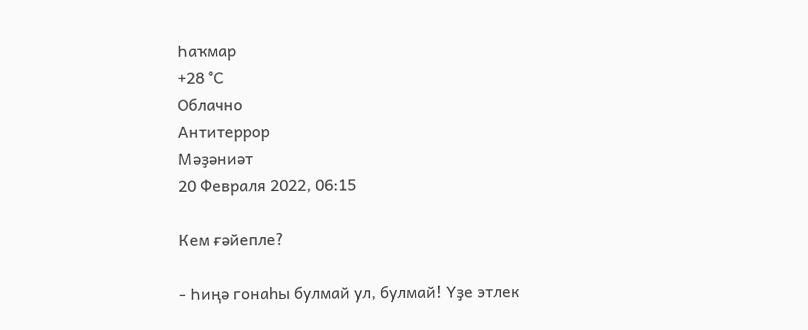Һаҡмар
+28 °С
Облачно
Антитеррор
Мәҙәниәт
20 Февраля 2022, 06:15

Кем ғәйепле?

- Һиңә гонаһы булмай ул, булмай! Үҙе этлек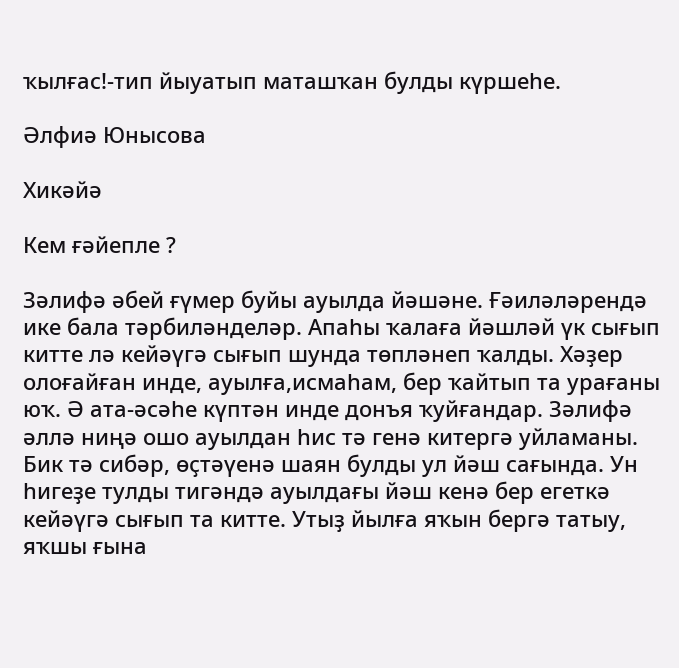ҡылғас!-тип йыуатып маташҡан булды күршеһе.

Әлфиә Юнысова

Хикәйә

Кем ғәйепле ?

Зәлифә әбей ғүмер буйы ауылда йәшәне. Ғәиләләрендә ике бала тәрбиләнделәр. Апаһы ҡалаға йәшләй үк сығып китте лә кейәүгә сығып шунда төпләнеп ҡалды. Хәҙер олоғайған инде, ауылға,исмаһам, бер ҡайтып та урағаны юҡ. Ә ата-әсәһе күптән инде донъя ҡуйғандар. Зәлифә әллә ниңә ошо ауылдан һис тә генә китергә уйламаны. Бик тә сибәр, өҫтәүенә шаян булды ул йәш сағында. Ун һигеҙе тулды тигәндә ауылдағы йәш кенә бер егеткә кейәүгә сығып та китте. Утыҙ йылға яҡын бергә татыу, яҡшы ғына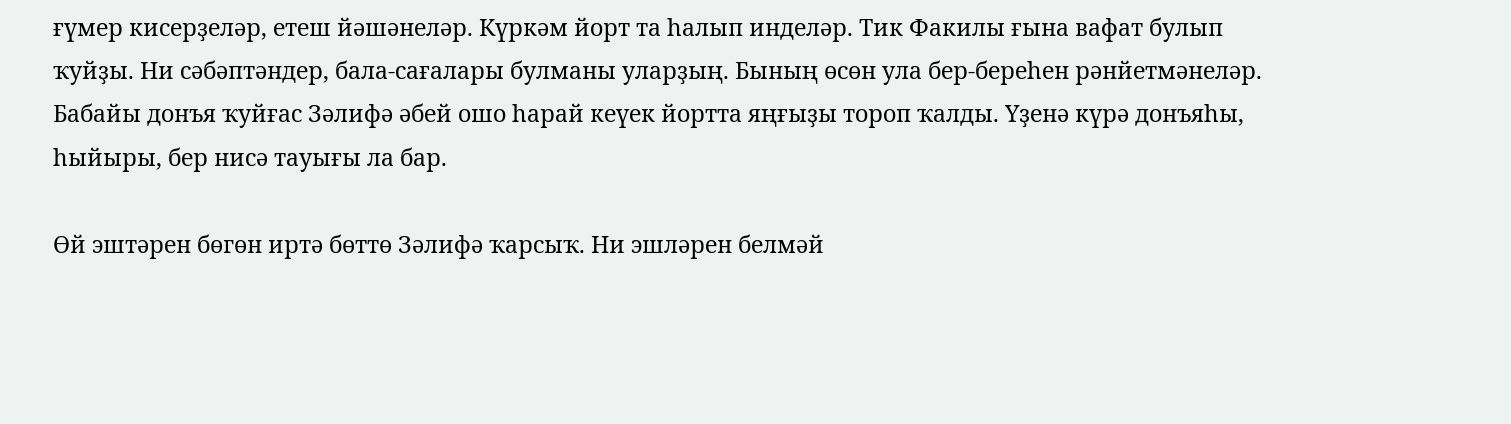ғүмер кисерҙеләр, етеш йәшәнеләр. Күркәм йорт та һалып инделәр. Тик Факилы ғына вафат булып ҡуйҙы. Ни сәбәптәндер, бала-сағалары булманы уларҙың. Бының өсөн ула бер-береһен рәнйетмәнеләр. Бабайы донъя ҡуйғас Зәлифә әбей ошо һарай кеүек йортта яңғыҙы тороп ҡалды. Үҙенә күрә донъяһы, һыйыры, бер нисә тауығы ла бар.

Өй эштәрен бөгөн иртә бөттө Зәлифә ҡарсыҡ. Ни эшләрен белмәй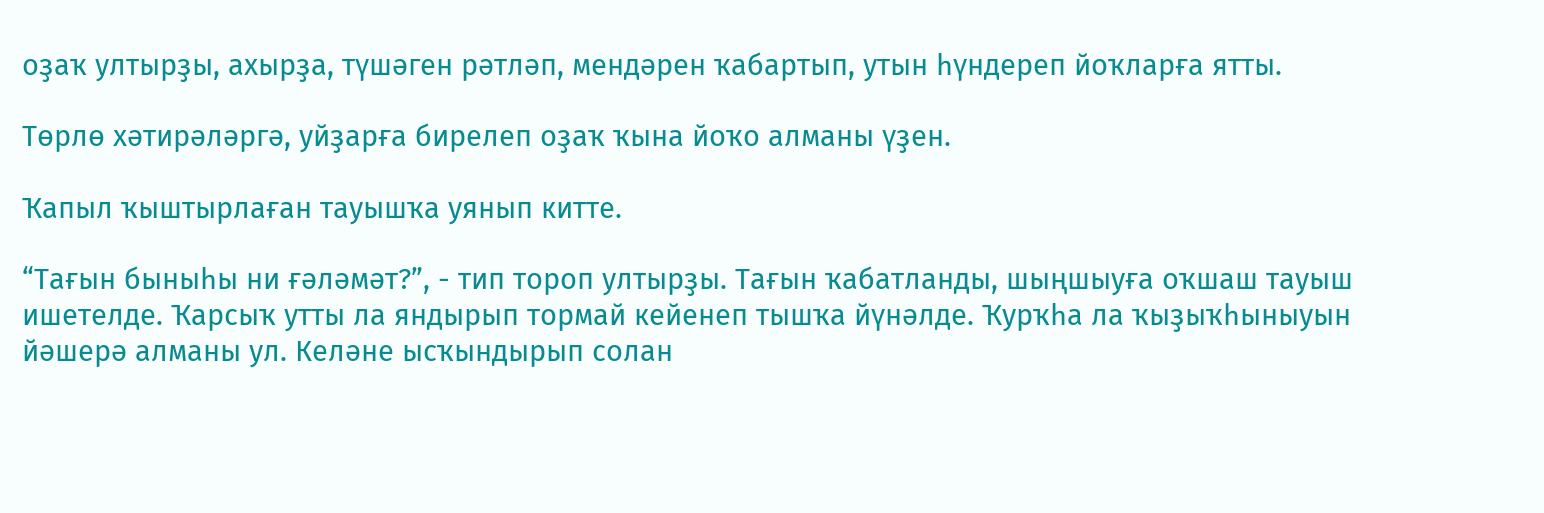оҙаҡ ултырҙы, ахырҙа, түшәген рәтләп, мендәрен ҡабартып, утын һүндереп йоҡларға ятты.

Төрлө хәтирәләргә, уйҙарға бирелеп оҙаҡ ҡына йоҡо алманы үҙен.

Ҡапыл ҡыштырлаған тауышҡа уянып китте.

“Тағын быныһы ни ғәләмәт?”, - тип тороп ултырҙы. Тағын ҡабатланды, шыңшыуға оҡшаш тауыш ишетелде. Ҡарсыҡ утты ла яндырып тормай кейенеп тышҡа йүнәлде. Ҡурҡһа ла ҡыҙыҡһыныуын йәшерә алманы ул. Келәне ысҡындырып солан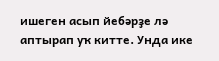ишеген асып йебәрҙе лә аптырап уҡ китте. Унда ике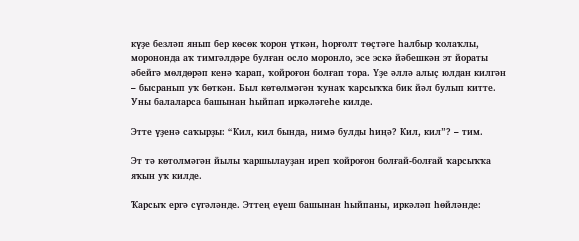күҙе безләп янып бер көсөк ҡорон үткән, һорғолт төҫтәге һалбыр ҡолаҡлы, морононда аҡ тимгәлдәре булған осло моронло, эсе эскә йәбешкән эт йораты әбейгә мөлдөрәп кенә ҡарап, ҡойроғон болғап тора. Үҙе әллә алыҫ юлдан килгән – бысранып уҡ бөткән. Был көтөлмәгән ҡунаҡ ҡарсыҡҡа бик йәл булып китте. Уны балаларса башынан һыйпап иркәләгеһе килде.

Этте үҙенә саҡырҙы: “Кил, кил бында, нимә булды һиңә? Кил, кил”? – тим.

Эт тә көтолмәгән йылы ҡаршылауҙан иреп ҡойроғон болғай-болғай ҡарсыҡҡа яҡын уҡ килде.

Ҡарсыҡ ергә сүгәләнде. Эттең еүеш башынан һыйпаны, иркәләп һөйләнде: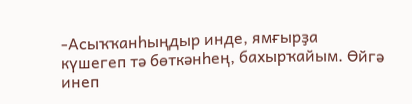-Асыҡҡанһыңдыр инде, ямғырҙа күшегеп тә бөткәнһең, бахырҡайым. Өйгә инеп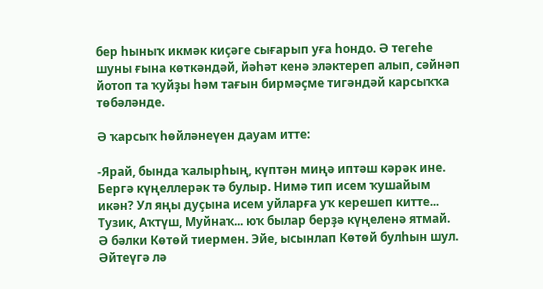бер һыныҡ икмәк киҫәге сығарып уға һондо. Ә тегеһе шуны ғына көткәндәй, йәһәт кенә эләктереп алып, сәйнәп йотоп та ҡуйҙы һәм тағын бирмәҫме тигәндәй карсыҡҡа төбәләнде.

Ә ҡарсыҡ һөйләнеүен дауам итте:

-Ярай, бында ҡалырһың, күптән миңә иптәш кәрәк ине. Бергә күңеллерәк тә булыр. Нимә тип исем ҡушайым икән? Ул яңы дуҫына исем уйларға уҡ керешеп китте... Тузик, Аҡтүш, Муйнаҡ... юҡ былар берҙә күңеленә ятмай. Ә бәлки Көтөй тиермен. Эйе, ысынлап Көтөй булһын шул. Әйтеүгә лә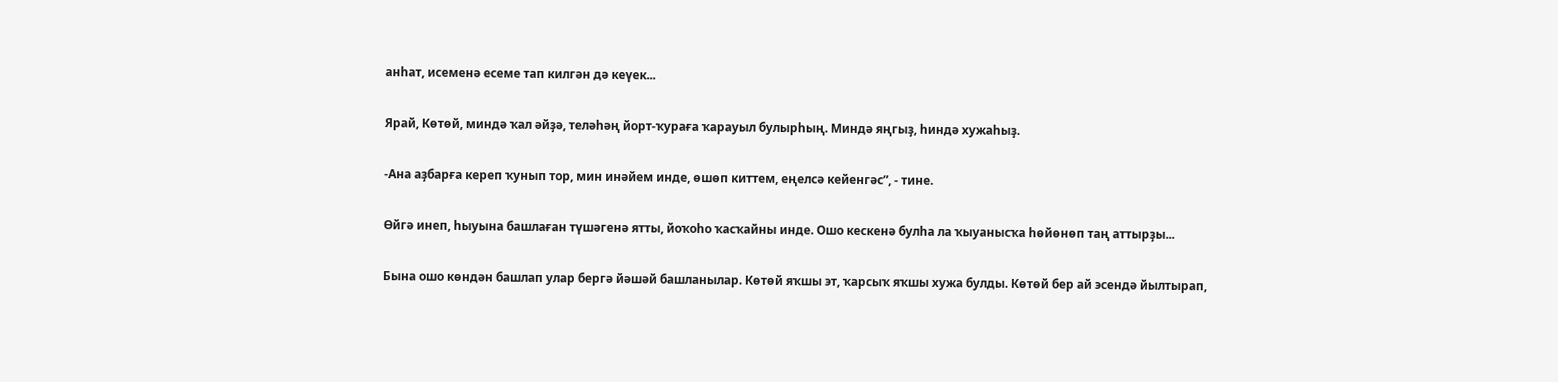анһат, исеменә есеме тап килгән дә кеүек...

Ярай, Көтөй, миндә ҡал әйҙә, теләһәң йорт-ҡураға ҡарауыл булырһың. Миндә яңгыҙ, һиндә хужаһыҙ.

-Ана аҙбарға кереп ҡунып тор, мин инәйем инде, өшөп киттем, еңелсә кейенгәс”, - тине.

Өйгә инеп, һыуына башлаған түшәгенә ятты, йоҡоһо ҡасҡайны инде. Ошо кескенә булһа ла ҡыуанысҡа һөйөнөп таң аттырҙы...

Бына ошо көндән башлап улар бергә йәшәй башланылар. Көтөй яҡшы эт, ҡарсыҡ яҡшы хужа булды. Көтөй бер ай эсендә йылтырап,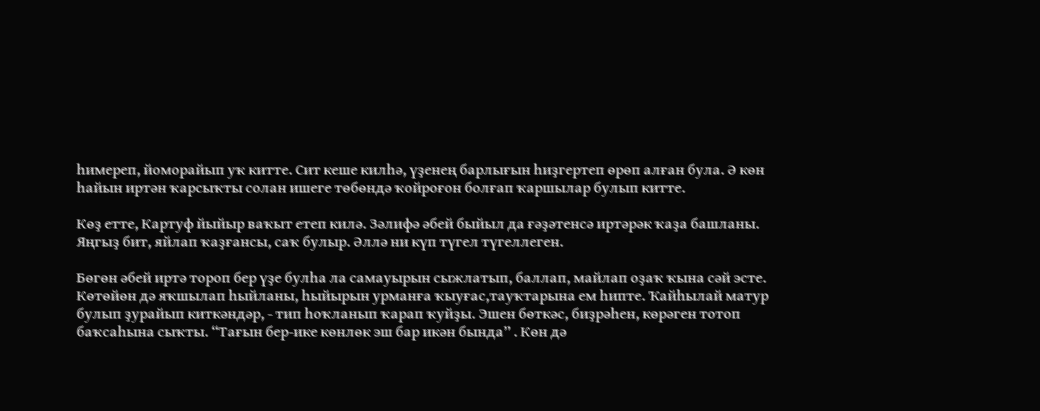һимереп, йоморайып уҡ китте. Сит кеше килһә, үҙенең барлығын һиҙгертеп өрөп алған була. Ә көн һайын иртән ҡарсыҡты солан ишеге төбөндә ҡойроғон болғап ҡаршылар булып китте.

Көҙ етте, Картуф йыйыр ваҡыт етеп килә. Зәлифә әбей быйыл да ғәҙәтенсә иртәрәк ҡаҙа башланы. Яңгыҙ бит, яйлап ҡаҙғансы, саҡ булыр. Әллә ни күп түгел түгеллеген.

Бөгөн әбей иртә тороп бер үҙе булһа ла самауырын сыжлатып, баллап, майлап оҙаҡ ҡына сәй эсте. Көтөйөн дә яҡшылап һыйланы, һыйырын урманға ҡыуғас,тауҡтарына ем һипте. Ҡайһылай матур булып ҙурайып киткәндәр, - тип һоҡланып ҡарап ҡуйҙы. Эшен бөткәс, биҙрәһен, көрәген тотоп баҡсаһына сыҡты. “Тағын бер-ике көнлөк эш бар икән бында” . Көн дә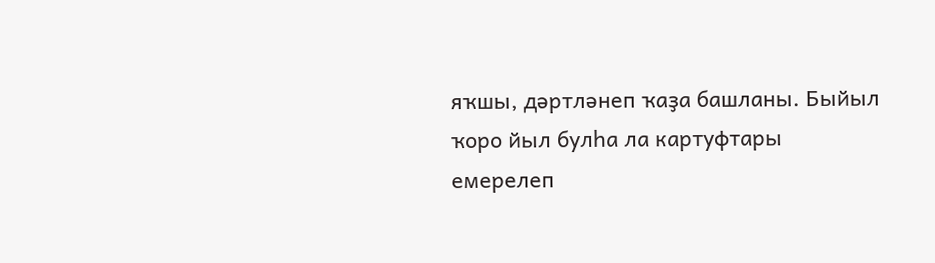яҡшы, дәртләнеп ҡаҙа башланы. Быйыл ҡоро йыл булһа ла картуфтары емерелеп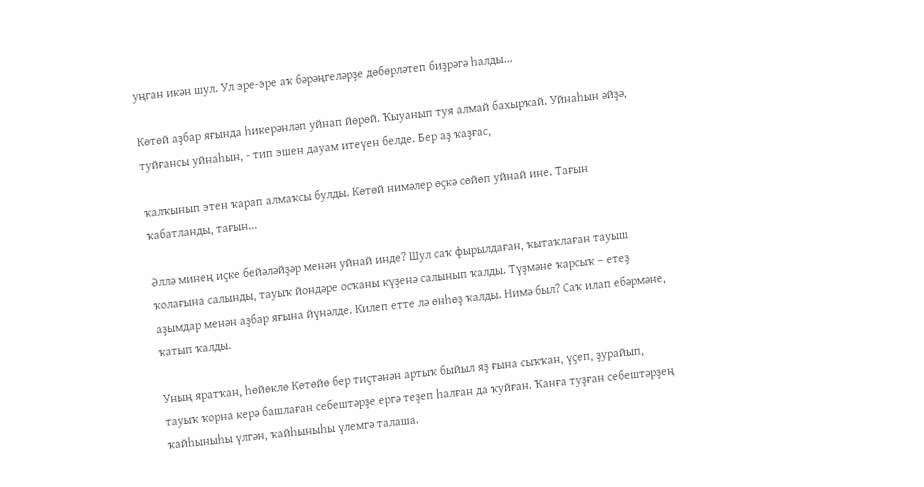уңган икән шул. Ул эре-эре аҡ бәрәңгеләрҙе дөбөрләтеп биҙрәгә һалды...

Көтөй аҙбар яғында һикерәнләп уйнап йөрөй. Ҡыуанып туя алмай бахырҡай. Уйнаһын әйҙә, туйғансы уйнаһын, - тип эшен дауам итеүен белде. Бер аҙ ҡаҙғас,

ҡалҡынып этен ҡарап алмаҡсы булды. Көтөй нимәлер өҫкә сөйөп уйнай ине. Тағын ҡабатланды, тағын...

Әллә минең иҫке бейәләйҙәр менән уйнай инде? Шул саҡ фырылдаған, ҡытаҡлаған тауыш ҡолағына салынды, тауыҡ йондәре осҡаны күҙенә салынып ҡалды. Түҙмәне ҡарсыҡ – етеҙ аҙымдар менән аҙбар яғына йүнәлде. Килеп етте лә өнһөҙ ҡалды. Нимә был? Саҡ илап ебәрмәне, ҡатып ҡалды.

Уның яратҡан, һөйөклө Көтөйө бер тиҫтәнән артыҡ быйыл яҙ ғына сыҡҡан, үҫеп, ҙурайып, тауыҡ ҡорна керә башлаған себештәрҙе ергә теҙеп һалған да ҡуйған. Ҡанға туҙған себештәрҙең ҡайһыныһы үлгән, ҡайһыныһы үлемгә талаша.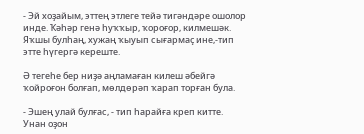- Эй хоҙайым, эттең этлеге тейә тигәндәре ошолор инде. Ҡәһәр генә һуҡҡыр, ҡороғор, килмешәк. Яҡшы булһаң, хужаң ҡыуып сығармаҫ ине,-тип этте һүгергә кереште.

Ә тегеһе бер ниҙә аңламаған килеш әбейгә ҡойроғон болғап, мөлдөрәп ҡарап торған була.

- Эшең улай булғас, - тип һарайға креп китте. Унан оҙон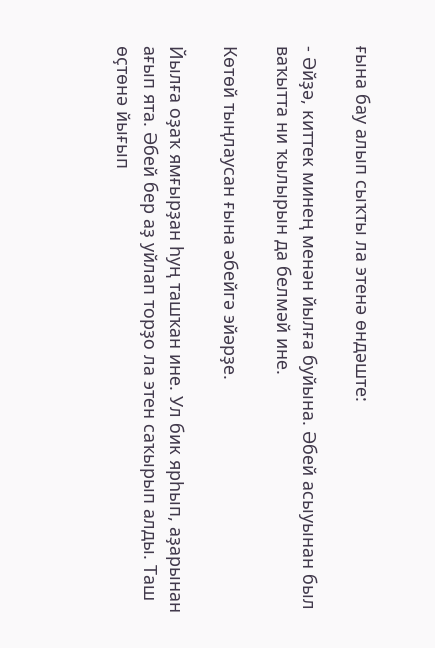ғына бау алып сыҡты ла этенә өндәште:

- Әйҙә, киттек минең менән йылға буйына. Әбей асыуынан был ваҡытта ни ҡылырын да белмәй ине.

Көтөй тыңлаусан ғына әбейгә эйәрҙе.

Йылға оҙаҡ ямғырҙан һуң ташҡан ине. Ул бик ярһып, аҙарынан ағып ята. Әбей бер аҙ уйлап торҙо ла этен саҡырып алды. Таш өҫтөнә йығып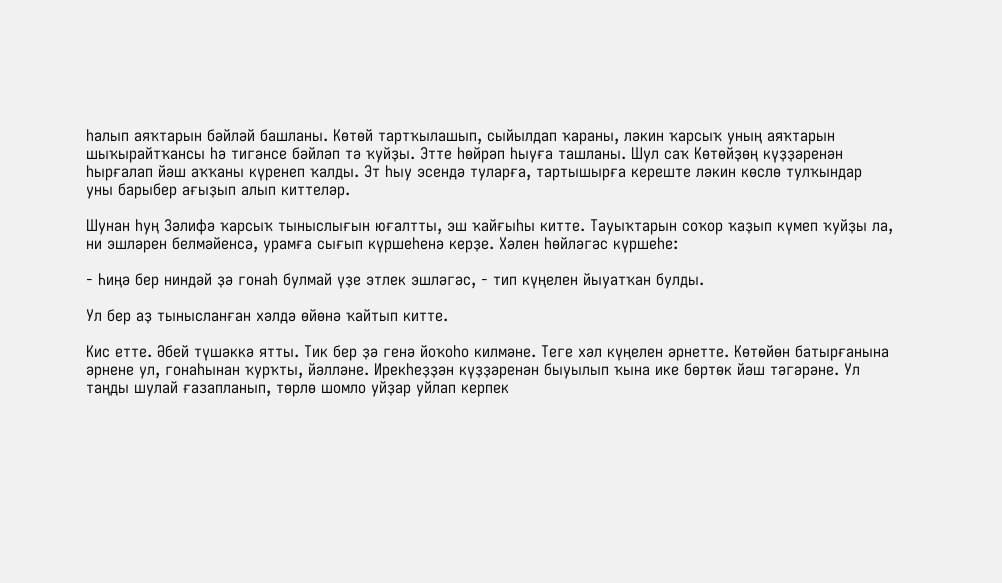һалып аяҡтарын бәйләй башланы. Көтөй тартҡылашып, сыйылдап ҡараны, ләкин ҡарсыҡ уның аяҡтарын шыҡырайтҡансы һә тигәнсе бәйләп тә ҡуйҙы. Этте һөйрәп һыуға ташланы. Шул саҡ Көтөйҙөң күҙҙәренән һырғалап йәш аҡҡаны күренеп ҡалды. Эт һыу эсендә туларға, тартышырға кереште ләкин көслө тулҡындар уны барыбер ағыҙып алып киттеләр.

Шунан һуң Зәлифә ҡарсыҡ тыныслығын юғалтты, эш ҡайғыһы китте. Тауыҡтарын соҡор ҡаҙып күмеп ҡуйҙы ла, ни эшләрен белмәйенсә, урамға сығып күршеһенә керҙе. Хәлен һөйләгәс күршеһе:

- Һиңә бер ниндәй ҙә гонаһ булмай үҙе этлек эшләгәс, - тип күңелен йыуатҡан булды.

Ул бер аҙ тынысланған хәлдә өйөнә ҡайтып китте.

Кис етте. Әбей түшәккә ятты. Тик бер ҙә генә йоҡоһо килмәне. Теге хәл күңелен әрнетте. Көтөйөн батырғанына әрнене ул, гонаһынан ҡурҡты, йәлләне. Ирекһеҙҙән күҙҙәренән быуылып ҡына ике бөртөк йәш тәгәрәне. Ул таңды шулай ғазапланып, төрлө шомло уйҙар уйлап керпек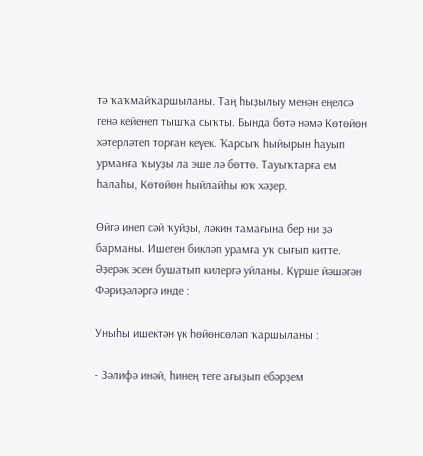тә ҡаҡмайҡаршыланы. Таң һыҙылыу менән еңелсә генә кейенеп тышҡа сыҡты. Бында бөтә нәмә Көтөйөн хәтерләтеп торған кеүек. Ҡарсыҡ һыйырын һауып урманға ҡыуҙы ла эше лә бөттө. Тауыҡтарға ем һалаһы, Көтөйөн һыйлайһы юҡ хәҙер.

Өйгә инеп сәй ҡуйҙы, ләкин тамағына бер ни ҙә барманы. Ишеген бикләп урамға уҡ сығып китте. Әҙерәк эсен бушатып килергә уйланы. Күрше йәшәгән Фәриҙәләргә инде :

Уныһы ишектән үк һөйөнсөләп ҡаршыланы :

- Зәлифә инәй, һинең теге ағыҙып ебәрҙем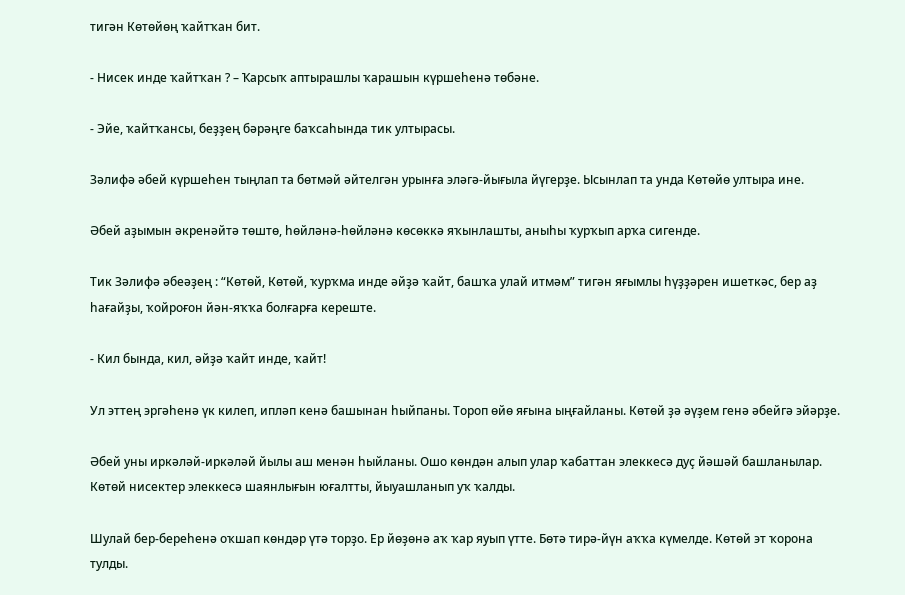тигән Көтөйөң ҡайтҡан бит.

- Нисек инде ҡайтҡан ? – Ҡарсыҡ аптырашлы ҡарашын күршеһенә төбәне.

- Эйе, ҡайтҡансы, беҙҙең бәрәңге баҡсаһында тик ултырасы.

Зәлифә әбей күршеһен тыңлап та бөтмәй әйтелгән урынға эләгә-йығыла йүгерҙе. Ысынлап та унда Көтөйө ултыра ине.

Әбей аҙымын әкренәйтә төштө, һөйләнә-һөйләнә көсөккә яҡынлашты, аныһы ҡурҡып арҡа сигенде.

Тик Зәлифә әбеәҙең : “Көтөй, Көтөй, ҡурҡма инде әйҙә ҡайт, башҡа улай итмәм” тигән яғымлы һүҙҙәрен ишеткәс, бер аҙ һағайҙы, ҡойроғон йән-яҡҡа болғарға кереште.

- Кил бында, кил, әйҙә ҡайт инде, ҡайт!

Ул эттең эргәһенә үк килеп, ипләп кенә башынан һыйпаны. Тороп өйө яғына ыңғайланы. Көтөй ҙә әүҙем генә әбейгә эйәрҙе.

Әбей уны иркәләй-иркәләй йылы аш менән һыйланы. Ошо көндән алып улар ҡабаттан элеккесә дуҫ йәшәй башланылар. Көтөй нисектер элеккесә шаянлығын юғалтты, йыуашланып уҡ ҡалды.

Шулай бер-береһенә оҡшап көндәр үтә торҙо. Ер йөҙөнә аҡ ҡар яуып үтте. Бөтә тирә-йүн аҡҡа күмелде. Көтөй эт ҡорона тулды.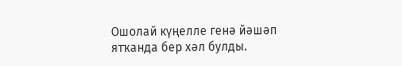Ошолай күңелле генә йәшәп ятҡанда бер хәл булды.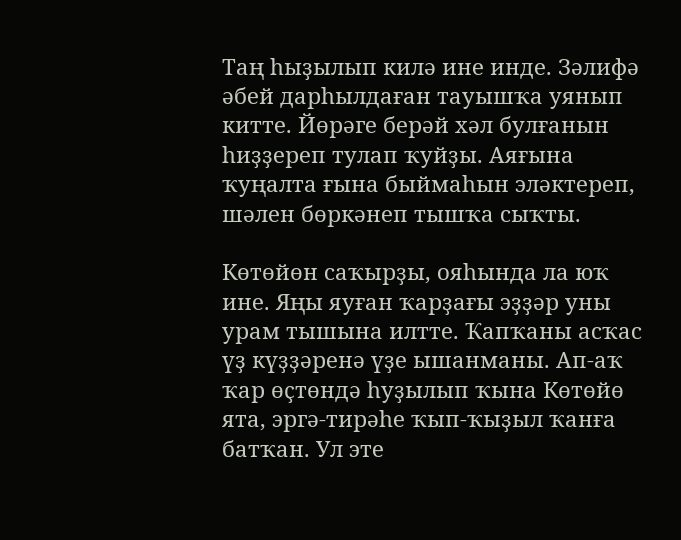Таң һыҙылып килә ине инде. Зәлифә әбей дарһылдаған тауышҡа уянып китте. Йөрәге берәй хәл булғанын һиҙҙереп тулап ҡуйҙы. Аяғына ҡуңалта ғына быймаһын эләктереп, шәлен бөркәнеп тышҡа сыҡты.

Көтөйөн саҡырҙы, ояһында ла юҡ ине. Яңы яуған ҡарҙағы эҙҙәр уны урам тышына илтте. Ҡапҡаны асҡас үҙ күҙҙәренә үҙе ышанманы. Ап-аҡ ҡар өҫтөндә һуҙылып ҡына Көтөйө ята, эргә-тирәһе ҡып-ҡыҙыл ҡанға батҡан. Ул эте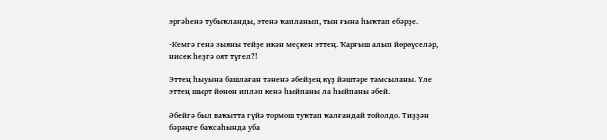эргәһенә тубыҡланды, этенә ҡапланып, тын ғына һыҡтап ебәрҙе.

-Кемгә генә зыяны тейҙе икән меҫкен эттең. Ҡарғыш алып йөрөүселәр, нисек һеҙгә оят түгел?!

Эттең һыуына башлаған тәненә әбейҙең күҙ йәштәре тамсыланы. Үле эттең шырт йөнөн ипләп кенә һыйпаны ла һыйпаны әбей.

Әбейгә был ваҡытта гүйә тормош туҡтап ҡалғандай тойолдо. Тиҙҙән бәрәңге баҡсаһында уба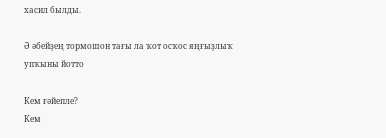хасил былды.

Ә әбейҙең тормошон тағы ла ҡот осҡос яңғыҙлыҡ упҡыны йотто

Кем ғәйепле?
Кем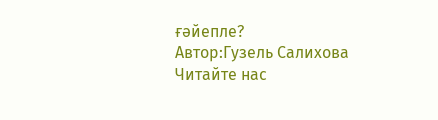ғәйепле?
Автор:Гузель Салихова
Читайте нас